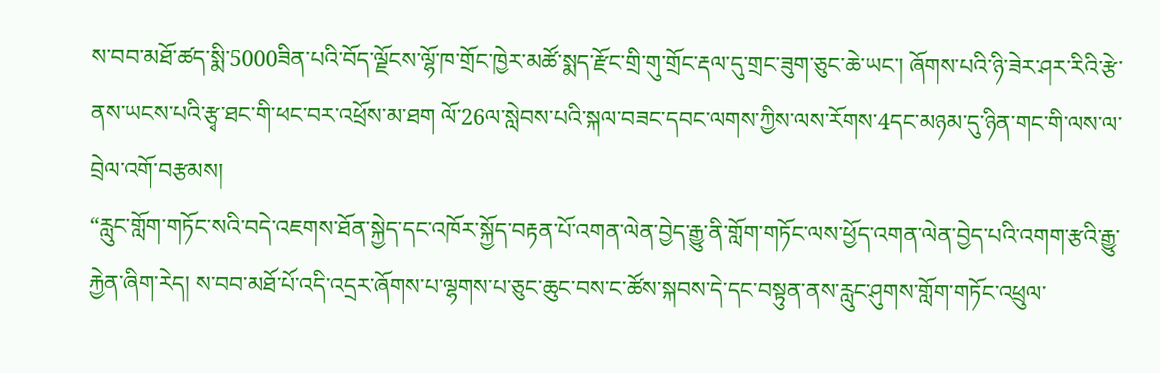ས་བབ་མཐོ་ཚད་སྨི་5000ཟིན་པའི་བོད་ལྗོངས་ལྷོ་ཁ་གྲོང་ཁྱེར་མཚོ་སྨད་རྫོང་གྲི་གུ་གྲོང་རྡལ་དུ་གྲང་ཟུག་ཅུང་ཆེ་ཡང་། ཞོགས་པའི་ཉི་ཟེར་ཤར་རིའི་རྩེ་ནས་ཡངས་པའི་རྩྭ་ཐང་གི་ཕང་བར་འཕྲོས་མ་ཐག ལོ་26ལ་སླེབས་པའི་སྐལ་བཟང་དབང་ལགས་ཀྱིས་ལས་རོགས་4དང་མཉམ་དུ་ཉིན་གང་གི་ལས་ལ་བྲེལ་འགོ་བརྩམས།
“རླུང་གློག་གཏོང་སའི་བདེ་འཇགས་ཐོན་སྐྱེད་དང་འཁོར་སྐྱོད་བརྟན་པོ་འགན་ལེན་བྱེད་རྒྱུ་ནི་གློག་གཏོང་ལས་ཕྱོད་འགན་ལེན་བྱེད་པའི་འགག་རྩའི་རྒྱུ་རྐྱེན་ཞིག་རེད། ས་བབ་མཐོ་པོ་འདི་འདྲར་ཞོགས་པ་ལྷགས་པ་ཅུང་ཆུང་བས་ང་ཚོས་སྐབས་དེ་དང་བསྟུན་ནས་རླུང་ཤུགས་གློག་གཏོང་འཕྲུལ་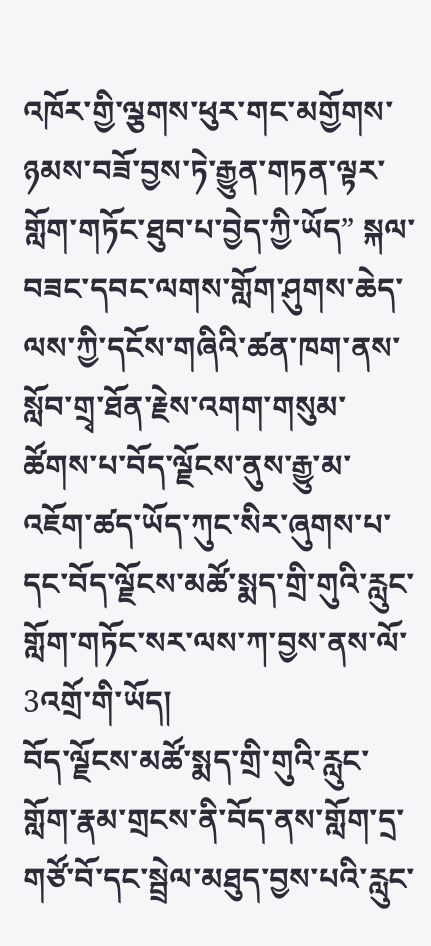འཁོར་གྱི་ལྕགས་ཕུར་གང་མགྱོགས་ཉམས་བཟོ་བྱས་ཏེ་རྒྱུན་གཏན་ལྟར་གློག་གཏོང་ཐུབ་པ་བྱེད་ཀྱི་ཡོད” སྐལ་བཟང་དབང་ལགས་གློག་ཤུགས་ཆེད་ལས་ཀྱི་དངོས་གཞིའི་ཚན་ཁག་ནས་སློབ་གྲྭ་ཐོན་རྗེས་འགག་གསུམ་ཚོགས་པ་བོད་ལྗོངས་ནུས་རྒྱུ་མ་འཇོག་ཚད་ཡོད་ཀུང་སིར་ཞུགས་པ་དང་བོད་ལྗོངས་མཚོ་སྨད་གྲི་གུའི་རླུང་གློག་གཏོང་སར་ལས་ཀ་བྱས་ནས་ལོ་3འགྲོ་གི་ཡོད།
བོད་ལྗོངས་མཚོ་སྨད་གྲི་གུའི་རླུང་གློག་རྣམ་གྲངས་ནི་བོད་ནས་གློག་དྲ་གཙོ་བོ་དང་སྦྲེལ་མཐུད་བྱས་པའི་རླུང་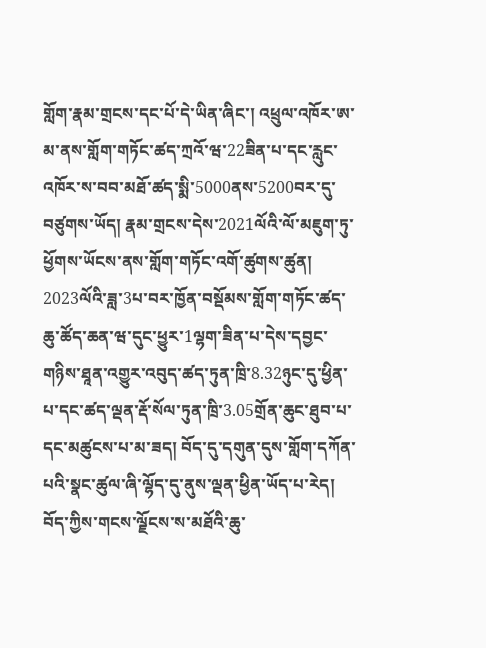གློག་རྣམ་གྲངས་དང་པོ་དེ་ཡིན་ཞིང་། འཕྲུལ་འཁོར་ཨ་མ་ནས་གློག་གཏོང་ཚད་ཀྲའོ་ཝ་22ཟིན་པ་དང་རླུང་འཁོར་ས་བབ་མཐོ་ཚད་སྨི་5000ནས་5200བར་དུ་བཙུགས་ཡོད། རྣམ་གྲངས་དེས་2021ལོའི་ལོ་མཇུག་ཏུ་ཕྱོགས་ཡོངས་ནས་གློག་གཏོང་འགོ་ཚུགས་ཚུན། 2023ལོའི་ཟླ་3པ་བར་ཁྱོན་བསྡོམས་གློག་གཏོང་ཚད་ཆུ་ཚོད་ཆན་ཝ་དུང་ཕྱུར་1ལྷག་ཟིན་པ་དེས་དབྱང་གཉིས་ཐཱན་འགྱུར་འབུད་ཚད་ཏུན་ཁྲི་8.32ཉུང་དུ་ཕྱིན་པ་དང་ཚད་ལྡན་རྡོ་སོལ་ཏུན་ཁྲི་3.05གྲོན་ཆུང་ཐུབ་པ་དང་མཚུངས་པ་མ་ཟད། བོད་དུ་དགུན་དུས་གློག་དཀོན་པའི་སྣང་ཚུལ་ཞི་ལྷོད་དུ་ནུས་ལྡན་ཕྱིན་ཡོད་པ་རེད།
བོད་ཀྱིས་གངས་ལྗོངས་ས་མཐོའི་ཆུ་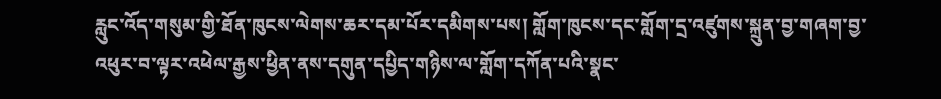རླུང་འོད་གསུམ་གྱི་ཐོན་ཁུངས་ལེགས་ཆར་དམ་པོར་དམིགས་པས། གློག་ཁུངས་དང་གློག་དྲ་འཛུགས་སྐྲུན་བྱ་གཞག་བྱ་འཕུར་བ་ལྟར་འཕེལ་རྒྱས་ཕྱིན་ནས་དགུན་དཔྱིད་གཉིས་ལ་གློག་དཀོན་པའི་སྣང་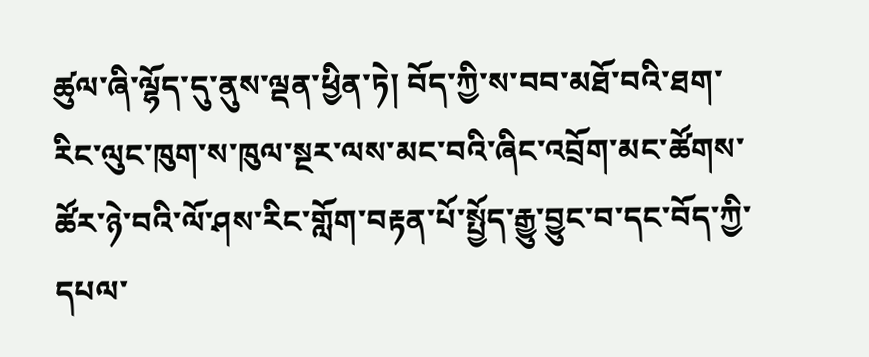ཚུལ་ཞི་ལྷོད་དུ་ནུས་ལྡན་ཕྱིན་ཏེ། བོད་ཀྱི་ས་བབ་མཐོ་བའི་ཐག་རིང་ལུང་ཁུག་ས་ཁུལ་སྔར་ལས་མང་བའི་ཞིང་འབྲོག་མང་ཚོགས་ཚོར་ཉེ་བའི་ལོ་ཤས་རིང་གློག་བརྟན་པོ་སྤྱོད་རྒྱུ་བྱུང་བ་དང་བོད་ཀྱི་དཔལ་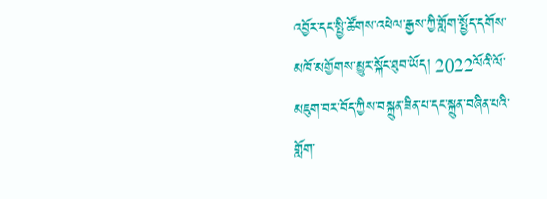འབྱོར་དང་སྤྱི་ཚོགས་འཕེལ་རྒྱས་ཀྱི་གློག་སྤྱོད་དགོས་མཁོ་མགྱོགས་མྱུར་སྐོང་ཐུབ་ཡོད། 2022ལོའི་ལོ་མཇུག་བར་བོད་ཀྱིས་བསྐྲུན་ཟིན་པ་དང་སྐྲུན་བཞིན་པའི་གློག་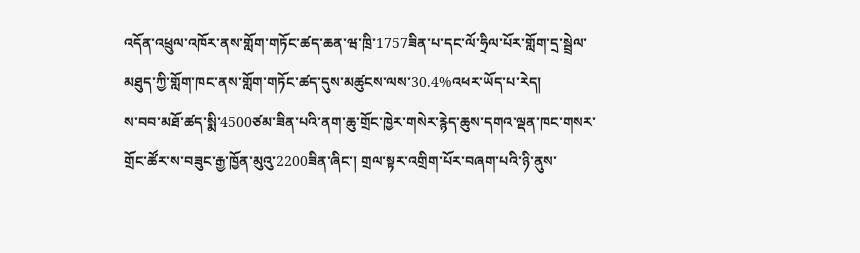འདོན་འཕྲུལ་འཁོར་ནས་གློག་གཏོང་ཚད་ཆན་ཝ་ཁྲི་1757ཟིན་པ་དང་ལོ་ཧྲིལ་པོར་གློག་དྲ་སྦྲེལ་མཐུད་ཀྱི་གློག་ཁང་ནས་གློག་གཏོང་ཚད་དུས་མཚུངས་ལས་30.4%འཕར་ཡོད་པ་རེད།
ས་བབ་མཐོ་ཚད་སྨི་4500ཙམ་ཟིན་པའི་ནག་ཆུ་གྲོང་ཁྱེར་གསེར་རྙེད་ཆུས་དགའ་ལྡན་ཁང་གསར་གྲོང་ཚོར་ས་བཟུང་རྒྱ་ཁྱོན་མུའུ་2200ཟིན་ཞིང་། གྲལ་སྟར་འགྲིག་པོར་བཞག་པའི་ཉི་ནུས་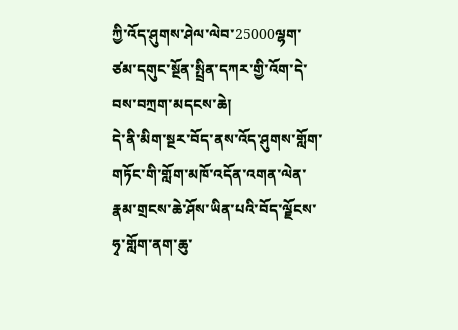ཀྱི་འོད་ཤུགས་ཤེལ་ལེབ་25000ལྷག་ཙམ་དགུང་སྔོན་སྤྲིན་དཀར་གྱི་འོག་དེ་བས་བཀྲག་མདངས་ཆེ།
དེ་ནི་མིག་སྔར་བོད་ནས་འོད་ཤུགས་གློག་གཏོང་གི་གློག་མཁོ་འདོན་འགན་ལེན་རྣམ་གྲངས་ཆེ་ཤོས་ཡིན་པའི་བོད་ལྗོངས་ཧྭ་གློག་ནག་ཆུ་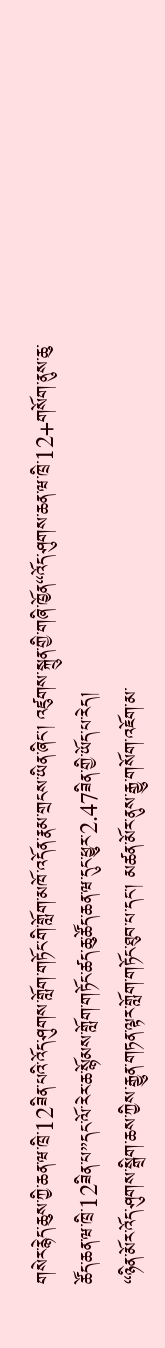གསེར་རྙེད་ཆུས་ཀྱི་ཆན་ཝ་ཁྲི་12ཟིན་པའི་འོད་ཤུགས་གློག་གཏོང་གི་གློག་མཁོ་འདོན་རྣམ་གྲངས་ཡིན་ཞིང་། འཛུགས་སྐྲུན་གྱི་གཞི་ཁྱོན“འོད་ཤུགས་ཆན་ཝ་ཁྲི་12+གསོག་ནུས་ཆུ་ཚོད་ཆན་ཝ་ཁྲི་12ཟིན་པ”དང་ལོ་རེར་ཆ་སྙོམས་གློག་གཏོང་ཚད་ཆུ་ཚོད་ཆན་ཝ་དུང་ཕྱུར་2.47ཟིན་གྱི་ཡོད་པ་རེད།
“ཉིན་མོར་འོད་ཤུགས་སྒྲིག་ཆས་ཀྱིས་རྒྱུན་གཏན་ལྟར་གློག་གཏོང་ཐུབ་པ་དང་། མཚན་མོར་ནུས་རྒྱུ་གསོག་འཇོག་མ་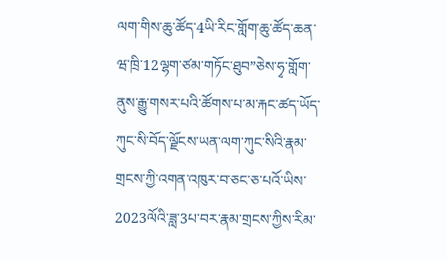ལག་གིས་ཆུ་ཚོད་4ཡི་རིང་གློག་ཆུ་ཚོད་ཆན་ཝ་ཁྲི་12ལྷག་ཙམ་གཏོང་ཐུབ”ཅེས་ཧྭ་གློག་ནུས་རྒྱུ་གསར་པའི་ཚོགས་པ་མ་རྐང་ཚད་ཡོད་ཀུང་སི་བོད་ལྗོངས་ཡན་ལག་ཀུང་སིའི་རྣམ་གྲངས་ཀྱི་འགན་འཁུར་བ་ཅང་ཅ་པའོ་ཡིས་2023ལོའི་ཟླ་3པ་བར་རྣམ་གྲངས་ཀྱིས་རིམ་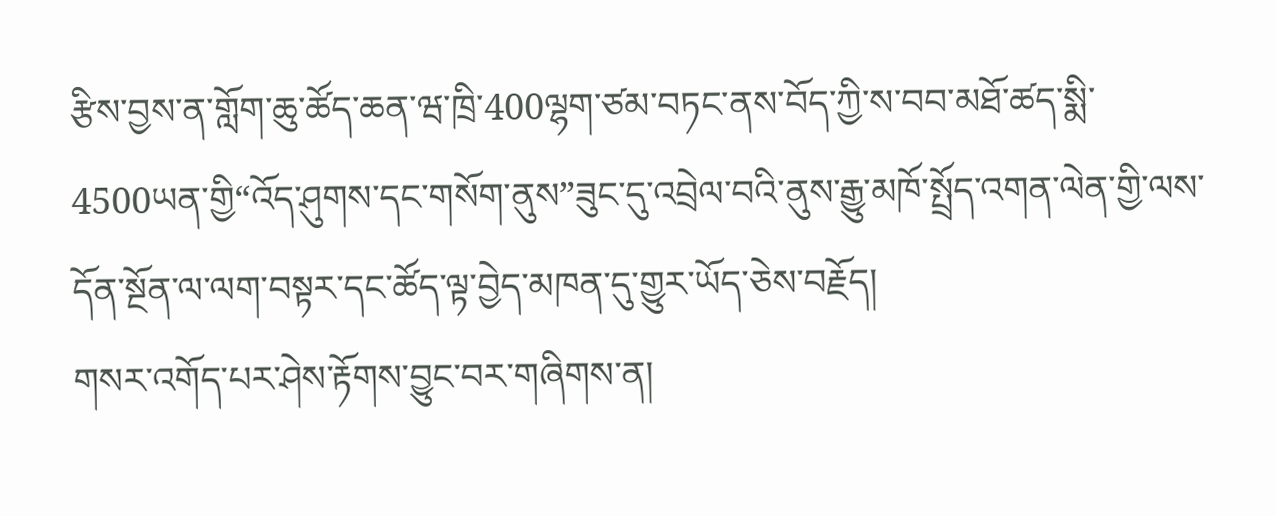རྩིས་བྱས་ན་གློག་ཆུ་ཚོད་ཆན་ཝ་ཁྲི་400ལྷག་ཙམ་བཏང་ནས་བོད་ཀྱི་ས་བབ་མཐོ་ཚད་སྨི་4500ཡན་གྱི“འོད་ཤུགས་དང་གསོག་ནུས”ཟུང་དུ་འབྲེལ་བའི་ནུས་རྒྱུ་མཁོ་སྤྲོད་འགན་ལེན་གྱི་ལས་དོན་སྔོན་ལ་ལག་བསྟར་དང་ཚོད་ལྟ་བྱེད་མཁན་དུ་གྱུར་ཡོད་ཅེས་བརྗོད།
གསར་འགོད་པར་ཤེས་རྟོགས་བྱུང་བར་གཞིགས་ན།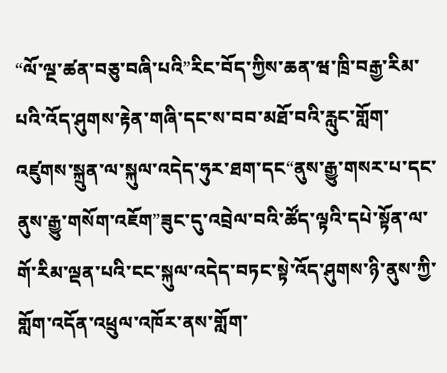“ལོ་ལྔ་ཚན་བཅུ་བཞི་པའི”རིང་བོད་ཀྱིས་ཆན་ཝ་ཁྲི་བརྒྱ་རིམ་པའི་འོད་ཤུགས་རྟེན་གཞི་དང་ས་བབ་མཐོ་བའི་རླུང་གློག་འཛུགས་སྐྲུན་ལ་སྐུལ་འདེད་ཧུར་ཐག་དང“ནུས་རྒྱུ་གསར་པ་དང་ནུས་རྒྱུ་གསོག་འཇོག”ཟུང་དུ་འབྲེལ་བའི་ཚོད་ལྟའི་དཔེ་སྟོན་ལ་གོ་རིམ་ལྡན་པའི་ངང་སྐུལ་འདེད་བཏང་སྟེ་འོད་ཤུགས་ཉི་ནུས་ཀྱི་གློག་འདོན་འཕྲུལ་འཁོར་ནས་གློག་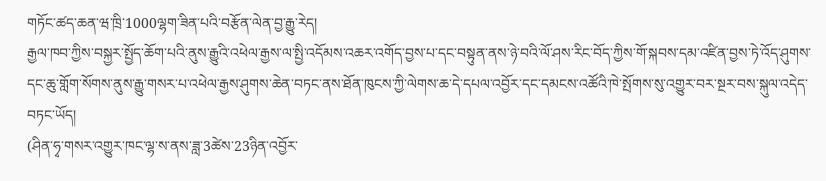གཏོང་ཚད་ཆན་ཝ་ཁྲི་1000ལྷག་ཟིན་པའི་བརྩོན་ལེན་བྱ་རྒྱུ་རེད།
རྒྱལ་ཁབ་ཀྱིས་བསྐྱར་སྤྱོད་ཆོག་པའི་ནུས་རྒྱུའི་འཕེལ་རྒྱས་ལ་སྤྱི་འདོམས་འཆར་འགོད་བྱས་པ་དང་བསྟུན་ནས་ཉེ་བའི་ལོ་ཤས་རིང་བོད་ཀྱིས་གོ་སྐབས་དམ་འཛིན་བྱས་ཏེ་འོད་ཤུགས་དང་ཆུ་གློག་སོགས་ནུས་རྒྱུ་གསར་པ་འཕེལ་རྒྱས་ཤུགས་ཆེན་བཏང་ནས་ཐོན་ཁུངས་ཀྱི་ལེགས་ཆ་དེ་དཔལ་འབྱོར་དང་དམངས་འཚོའི་ཁེ་སྤོགས་སུ་འགྱུར་བར་སྔར་བས་སྐུལ་འདེད་བཏང་ཡོད།
(ཤིན་ཧྭ་གསར་འགྱུར་ཁང་ལྷ་ས་ནས་ཟླ་3ཚེས་23ཉིན་འབྱོར་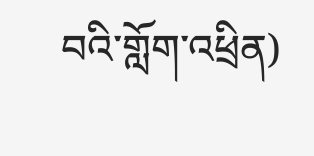བའི་གློག་འཕྲིན)